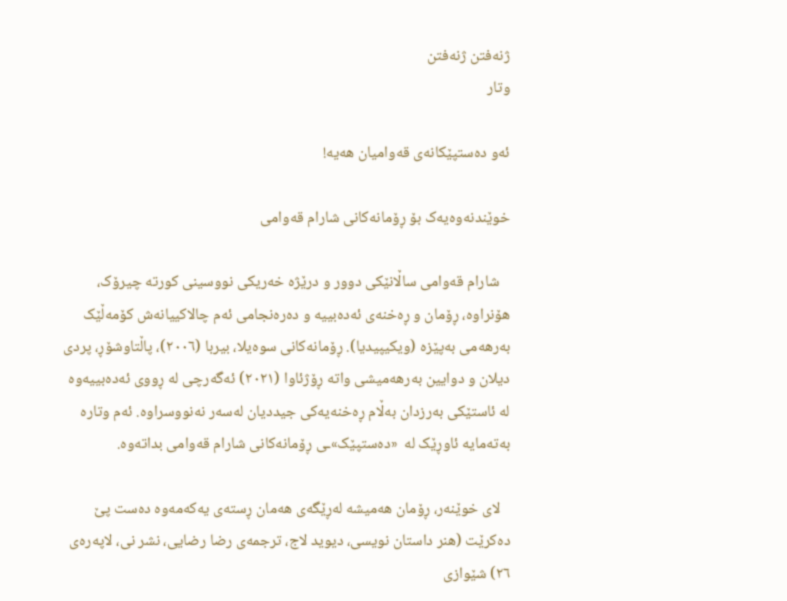ژنەفتن ژنەفتن
وتار

ئەو دەستپێکانەی قەوامیان هەیە!

خوێندنەوەیەک بۆ ڕۆمانەکانی شارام قەوامی

   شارام قەوامی ساڵانێکی دوور و درێژە خەریکی نووسینی کورتە چیرۆک، ھۆنراوە، ڕۆمان و ڕەخنەی ئەدەبییە و دەرەنجامی ئەم چالاکییانەش کۆمەڵێک بەرھەمی بەپێزە (ویکیپیدیا). ڕۆمانەکانی سوەیلا، بیربا (٢٠٠٦)، پاڵتاوشۆڕ، پردی دیلان و دوایین بەرهەمیشی واتە ڕۆژئاوا (٢٠٢١) ئەگەرچی لە ڕووی ئەدەبییەوە لە ئاستێکی بەرزدان بەڵام ڕەخنەیەکی جیددیان لەسەر نەنووسراوە. ئەم وتارە بەتەمایە ئاوڕێک لە  «دەستپێک»ـی ڕۆمانەکانی شارام قەوامی بداتەوە.

   لای خوێنەر، ڕۆمان هەمیشە لەڕێگەی هەمان ڕستەی یەکەمەوە دەست پێ دەکرێت (هنر داستان نویسی، دیوید لاج، ترجمه‌ی رضا رضایی، نشر نی، لاپەرەی ٢٦) شێوازی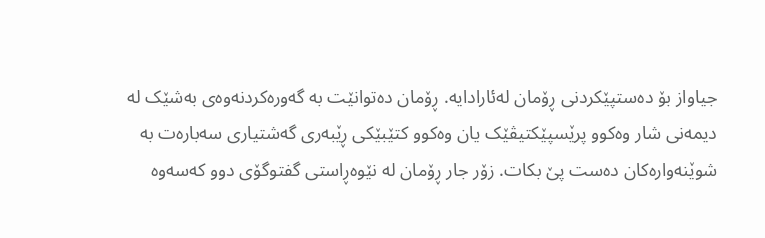جیاواز بۆ دەستپێکردنی ڕۆمان لەئارادایە. ڕۆمان دەتوانێت بە گەورەکردنەوەی بەشێک لە دیمەنی شار وەکوو پرێسپێکتیڤێک یان وەکوو کتێبێکی ڕێبەری گەشتیاری سەبارەت بە شوێنەوارەکان دەست پێ بکات. زۆر جار ڕۆمان لە نێوەڕاستی گفتوگۆی دوو کەسەوە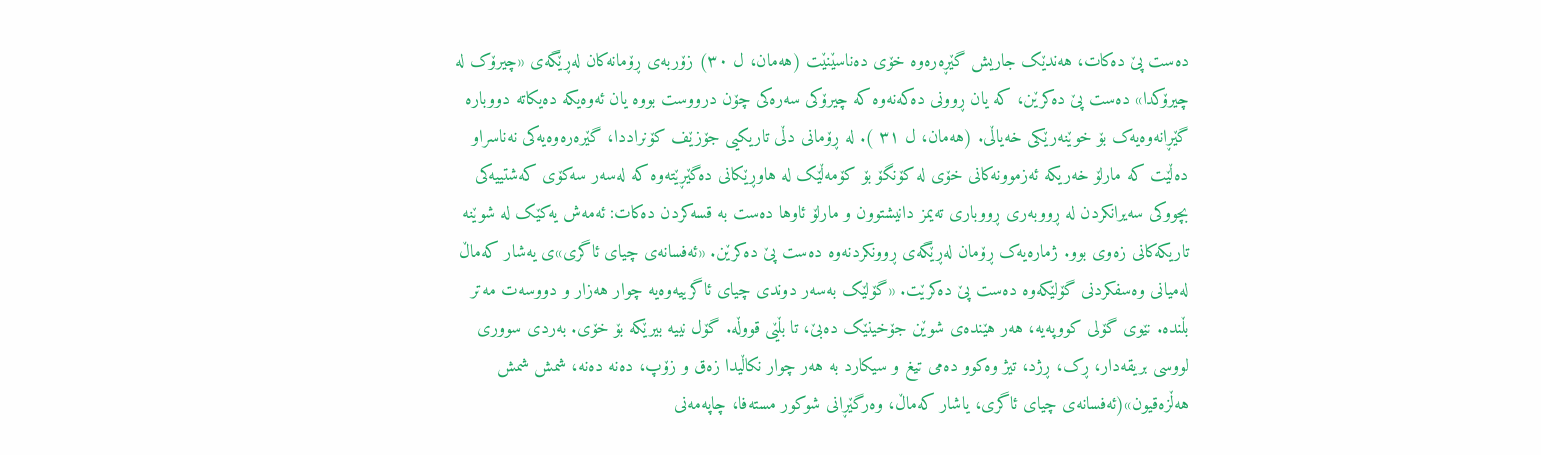دەست پێ دەکات، هەندێک جاریش گێڕەرەوە خۆی دەناسێنێت (هەمان، ل ٣٠) زۆربەی ڕۆمانەکان لەڕێگەی «چیرۆک لە چیرۆکدا» دەست پێ دەکرێن، کە یان ڕوونی دەکەنەوە کە چیرۆکی سەرەکی چۆن درووست بووە یان ئەوەیکە دەیکاتە دووبارە گێڕانەوەیەک بۆ خوێنەرێکی خەیاڵی. (هەمان، ل ٣١ ). لە ڕۆمانی دڵی تاریکیی جۆزێف کۆنراددا، گێرەرەوەیەکی نەناسراو دەڵێت کە مارلۆ خەریکە ئەزموونەکانی خۆی لە کۆنگۆ بۆ کۆمەڵێک لە هاوڕێکانی دەگێڕێتەوە کە لەسەر سەکۆی کەشتییەکی بچووکی سەیرانکردن لە ڕووبەری ڕووباری تەیمز دانیشتوون و مارلۆ ئاوها دەست بە قسەکردن دەکات: ئەمەش یەکێک لە شوێنە تاریکەکانی زەوی بوو. ژمارەیەک ڕۆمان لەڕێگەی ڕوونکردنەوە دەست پێ دەکرێن. «ئەفسانەی چیای ئاگری»ی یەشار کەماڵ لەمیانی وەسفکردنی گۆلێکەوە دەست پێ دەکرێت. «گۆلێک بەسەر دوندی چیای ئاگرییەوەیە چوار هەزار و دووسەت مەتر بڵندە. نێوی گۆلی کووپەیە، هەر هێندەی شوێن جۆخینێک دەبێ، تا بڵێی قووڵە. گۆل نییە بیرێکە بۆ خۆی. بەردی سووری لووسی بریقەدار، ڕک، ڕژد، تیژ وەکوو دەمی تیغ و سیکارد بە هەر چوار نکاڵیدا زەق و زۆپ، دەنە دەنە، شمش شمش هەڵزەقیون»(ئەفسانەی چیای ئاگری، یاشار کەماڵ، وەرگێڕانی شوکور مستەفا، چاپەمەنی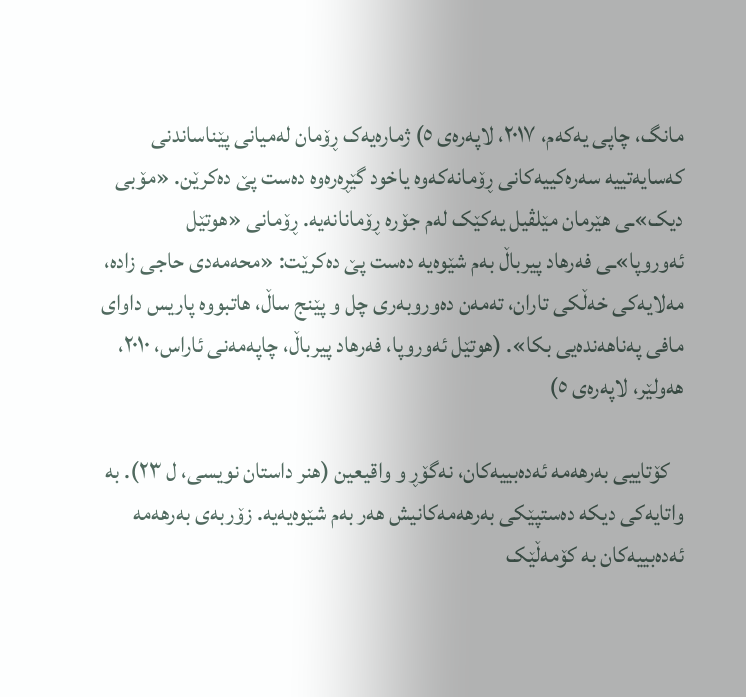مانگ، چاپی یەکەم، ٢٠١٧، لاپەرەی ٥) ژمارەیەک ڕۆمان لەمیانی پێناساندنی کەسایەتییە سەرەکییەکانی ڕۆمانەکەوە یاخود گێڕەرەوە دەست پێ دەکرێن. «مۆبی دیک»ـی هێرمان مێلڤیل یەکێک لەم جۆرە ڕۆمانانەیە. ڕۆمانی «هوتێل ئەوروپا»ـی فەرهاد پیرباڵ بەم شێوەیە دەست پێ دەکرێت: «محەمەدی حاجی زادە، مەلایەکی خەڵکی تاران، تەمەن دەوروبەری چل و پێنج ساڵ، هاتبووە پاریس داوای مافی پەناهەندەیی بکا». (هوتێل ئەوروپا، فەرهاد پیرباڵ، چاپەمەنی ئاراس، ٢٠١٠، هەولێر، لاپەرەی ٥)

   کۆتاییی بەرهەمە ئەدەبییەکان، نەگۆڕ و واقیعین (هنر داستان نویسی، ل ٢٣). بە واتایەکی دیکە دەستپێکی بەرهەمەکانیش هەر بەم شێوەیەیە. زۆربەی بەرهەمە ئەدەبییەکان بە کۆمەڵێک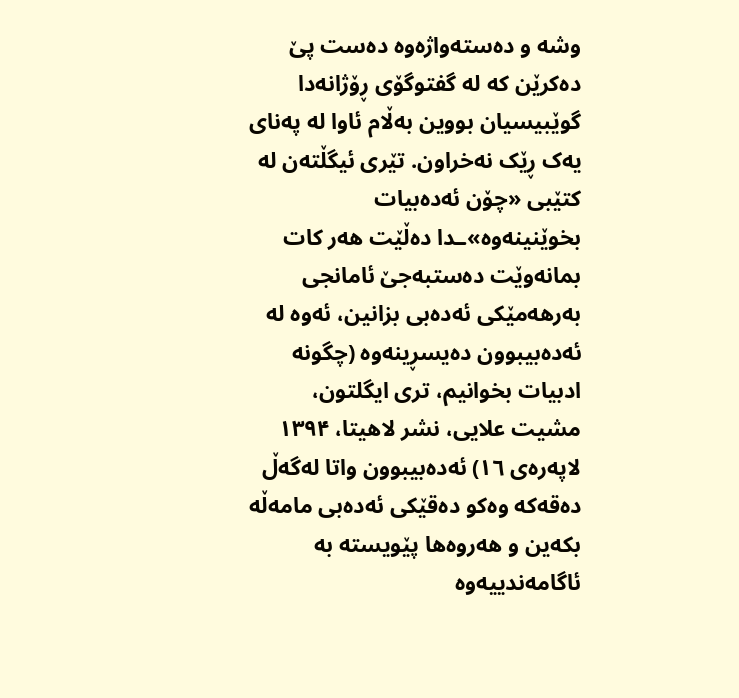وشە و دەستەواژەوە دەست پێ دەکرێن کە لە گفتوگۆی ڕۆژانەدا گوێبیسیان بووین بەڵام ئاوا لە پەنای یەک ڕێک نەخراون. تێری ئیگڵتەن لە کتێبی «چۆن ئەدەبیات بخوێنینەوە»ـدا دەڵێت هەر کات بمانەوێت دەستبەجێ ئامانجی بەرهەمێکی ئەدەبی بزانین، ئەوە لە ئەدەبیبوون دەیسڕینەوە (چگونه ادبیات بخوانیم، تری ایگلتون، مشیت علایی، نشر لاهیتا، ۱۳۹۴ لاپەرەی ١٦) ئەدەبیبوون واتا لەگەڵ دەقەکە وەکو دەقێکی ئەدەبی مامەڵە بکەین و هەروەها پێویستە بە ئاگامەندییەوە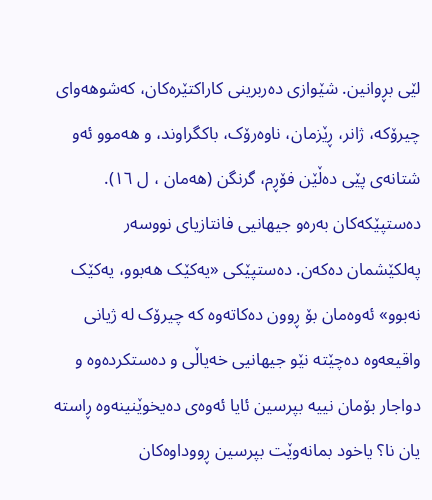لێی بڕوانین. شێوازی دەربرینی کاراکتێرەکان، کەشوهەوای چیرۆکە، ژانر، ڕێزمان، ناوەرۆک، باکگراوند، و هەموو ئەو شتانەی پێی دەڵێن فۆڕم، گرنگن (هەمان ، ل ١٦). دەستپێکەکان بەرەو جیهانیی فانتازیای نووسەر پەلکێشمان دەکەن. دەستپێکی «یەکێک هەبوو، یەکێک نەبوو» ئەوەمان بۆ ڕوون دەکاتەوە کە چیرۆک لە ژیانی واقیعەوە دەچێتە نێو جیهانیی خەیاڵی و دەستکردەوە و دواجار بۆمان نییە بپرسین ئایا ئەوەی دەیخوێنینەوە ڕاستە یان نا؟ یاخود بمانەوێت بپرسین ڕووداوەکان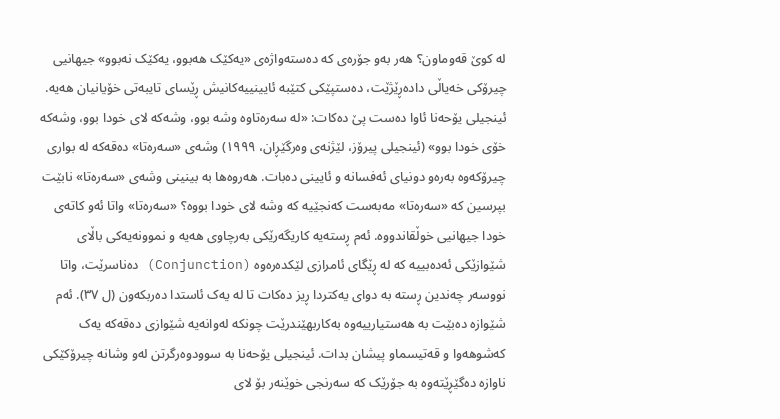لە کوێ قەوماون؟ هەر بەو جۆرەی کە دەستەواژەی «یەکێک هەبوو، یەکێک نەبوو» جیهانیی چیرۆکی خەیاڵی دادەڕێژێت، دەستپێکی کتێبە ئایینییەکانیش ڕێسای تایبەتی خۆیانیان هەیە. ئینجیلی یۆحەنا ئاوا دەست پێ دەکات: «لە سەرەتاوە وشە بوو، وشەکە لای خودا بوو، وشەکە خۆی خودا بوو» (ئینجیلی پیرۆز، لێژنەی وەرگێڕان، ١٩٩٩) وشەی «سەرەتا» دەقەکە لە بواری چیرۆکەوە بەرەو دونیای ئەفسانە و ئایینی دەبات. هەروەها بە بینینی وشەی «سەرەتا» نابێت بپرسین کە «سەرەتا» مەبەست کەنجێیە کە وشە لای خودا بووە؟ «سەرەتا» واتا ئەو کاتەی خودا جیهانیی خوڵقاندووە. ئەم ڕستەیە کاریگەرێکی بەرچاوی هەیە و نموونەیەکی باڵای شێوازێکی ئەدەبییە کە لە ڕێگای ئامرازی لێکدەرەوە (Conjunction) دەناسرێت، واتا نووسەر چەندین ڕستە بە دوای یەکتردا ڕیز دەکات تا لە یەک ئاستدا دەربکەون (ل ٣٧). ئەم شێوازە دەبێت بە هەستیارییەوە بەکاربهێندرێت چونکە لەوانەیە شێوازی دەقەکە یەک کەشوهەوا و قەتیسماو پیشان بدات. ئینجیلی یۆحەنا بە سوودوەرگرتن لەو وشانە چیرۆکێکی ناوازە دەگێڕێتەوە بە جۆرێک کە سەرنجی خوێنەر بۆ لای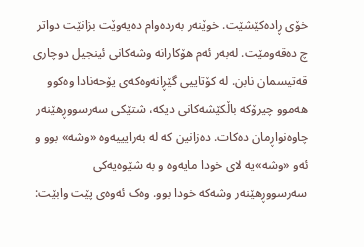خۆی ڕادەکێشێت. خوێنەر بەردەوام دەیەوێت بزانێت دواتر چ دەقەومێت. لەبەر ئەم هۆکارانە وشەکانی ئینجیل دوچاری قەتیسمان نابن. لە کۆتاییی گێڕانەوەکەی یۆحەنادا وەکوو هەموو چیرۆکە باڵکێشەکانی دیکە، شتێکی سەرسووڕهێنەر چاوەنواڕمان دەکات. دەزانین کە لە بەرایییەوە «وشە» بوو و ئەو «وشە»یە لای خودا مایەوە و بە شێوەیەکی سەرسووڕهێنەر وشەکە خودا بوو. وەک ئەوەی پێت وابێت: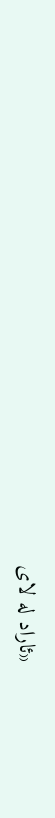«ئاراد لە لای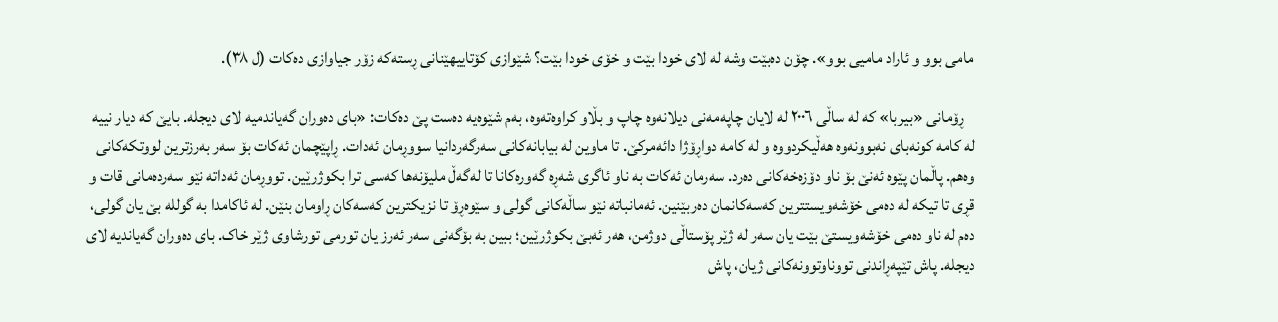مامی بوو و ئاراد مامیی بوو». چۆن دەبێت وشە لە لای خودا بێت و خۆی خودا بێت؟ شێوازی کۆتاییهێنانی ڕستەکە زۆر جیاوازی دەکات (ل ٣٨).

   ڕۆمانی «بیربا» کە لە ساڵی ٢٠٠٦ لە لایان چاپەمەنی دیلانەوە چاپ و بڵاو کراوەتەوە، بەم شێوەیە دەست پێ دەکات: «بای دەوران گەیاندمیە لای دیجلە. بایێ کە دیار نییە لە کامە کونەبای نەبوونەوە هەڵیکردووە و لە کامە دواڕۆژا دائەمرکێ. تا ماوین لە بیابانەکانی سەرگەردانیا سووڕمان ئەدات. ڕاپێچمان ئەکات بۆ سەر بەرزترین لووتکەکانی وەهم. پاڵمان پێوە ئەنێ بۆ ناو دۆزەخەکانی دەرد. سەرمان ئەکات بە ناو ئاگری شەڕە گەورەکانا تا لەگەڵ ملیۆنەها کەسی ترا بکوژرێین. تووڕمان ئەداتە نێو سەردەمانی قات و قڕی تا تیکە لە دەمی خۆشەویستترین کەسەکانمان دەربێنین. ئەمانباتە نێو ساڵەکانی گولی و سێوەڕۆ تا نزیکترین کەسەکان ڕاومان بنێن. لە ئاکامدا بە گوللە بێ یان گولی، دەم لە ناو دەمی خۆشەویستێ بێت یان سەر لە ژێر پۆستاڵی دوژمن، هەر ئەبێ بکوژرێین؛ ببین بە بۆگەنی سەر ئەرز یان تورمی تورشاوی ژێر خاک. بای دەوران گەیاندیە لای دیجلە. پاش تێپەڕاندنی تووناوتوونەکانی ژیان، پاش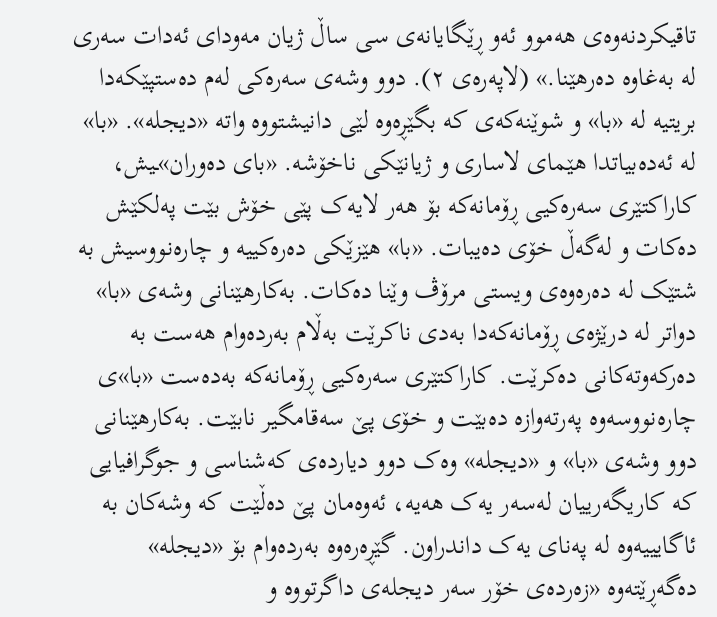تاقیکردنەوەی هەموو ئەو ڕێگایانەی سی ساڵ ژیان مەودای ئەدات سەری لە بەغاوە دەرهێنا.» (لاپەرەی ٢). دوو وشەی سەرەکی لەم دەستپێکەدا بریتیە لە «با» و شوێنەکەی کە بگێڕەوە لێی دانیشتووە واتە «دیجلە». «با» لە ئەدەبیاتدا هێمای لاساری و ژیانێکی ناخۆشە. «بای دەوران»ـیش، کاراکتێری سەرەکیی ڕۆمانەکە بۆ هەر لایەک پێی خۆش بێت پەلکێش دەکات و لەگەڵ خۆی دەیبات. «با» هێزێکی دەرەکییە و چارەنووسیش بە شتێک لە دەرەوەی ویستی مرۆڤ وێنا دەکات. بەکارهێنانی وشەی «با» دواتر لە درێژەی ڕۆمانەکەدا بەدی ناکرێت بەڵام بەردەوام هەست بە دەرکەوتەکانی دەکرێت. کاراکتێری سەرەکیی ڕۆمانەکە بەدەست «با»ی چارەنووسەوە پەرتەوازە دەبێت و خۆی پێ سەقامگیر نابێت. بەکارهێنانی دوو وشەی «با» و «دیجلە» وەک دوو دیاردەی کەشناسی و جوگرافیایی کە کاریگەرییان لەسەر یەک هەیە، ئەوەمان پێ دەڵێت کە وشەکان بە ئاگایییەوە لە پەنای یەک داندراون. گێڕەرەوە بەردەوام بۆ «دیجلە» دەگەڕێتەوە «زەردەی خۆر سەر دیجلەی داگرتووە و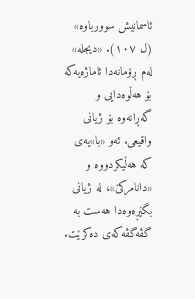ئاسمانیش سوورباوە» (ل ١٠٧). «دیجلە» لەم ڕۆمانەدا ئاماژەیەکە بۆ هەڵوەدایی و گەڕانەوە بۆ ژیانی واقیعی. ئەو «با»یەی کە هەڵیکردووە و «دانامرکێ»، لە ژیانی بگێڕەوەدا هەست بە گڤەگڤەکەی دەکرێت.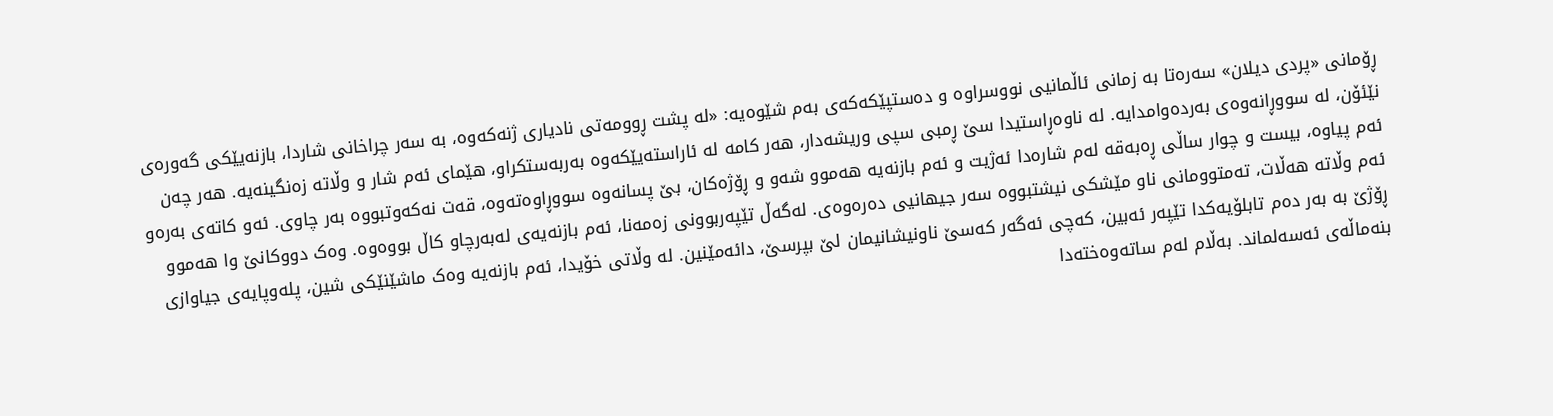ڕۆمانی «پردی دیلان» سەرەتا بە زمانی ئاڵمانیی نووسراوە و دەستپێکەکەی بەم شێوەیە: «لە پشت ڕوومەتی نادیاری ژنەکەوە، بە سەر چراخانی شاردا، بازنەیێکی گەورەی نێئۆن، لە سووڕانەوەی بەردەوامدایە. لە ناوەڕاستیدا سێ ڕمبی سپی وریشەدار، هەر کامە لە ئاراستەیێکەوە بەربەستکراو، هێمای ئەم شار و وڵاتە زەنگینەیە. هەر چەن ئەم پیاوە، بیست و چوار ساڵی ڕەبەقە لەم شارەدا ئەژیت و ئەم بازنەیە هەموو شەو و ڕۆژەکان، بێ پسانەوە سووڕاوەتەوە، قەت نەکەوتبووە بەر چاوی. ئەو کاتەی بەرەو ئەم وڵاتە هەڵات، تەمتوومانی ناو مێشکی نیشتبووە سەر جیهانیی دەرەوەی. لەگەڵ تێپەربوونی زەمەنا، ئەم بازنەیەی لەبەرچاو کاڵ بووەوە. وەک دووکانێ وا هەموو ڕۆژێ بە بەر دەم تابلۆیەکدا تێپەر ئەبین، کەچی ئەگەر کەسێ ناونیشانیمان لێ بپرسێ، دائەمێنین. لە وڵاتی خۆیدا، ئەم بازنەیە وەک ماشێنێکی شین، پلەوپایەی جیاوازی بنەماڵەی ئەسەلماند. بەڵام لەم ساتەوەختەدا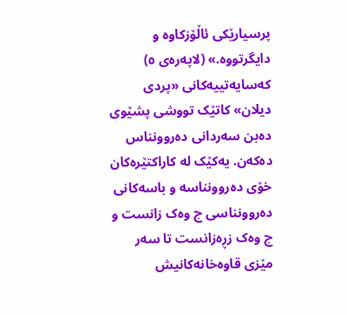پرسیارێکی ئاڵۆزکاوە و دایگرتووە.» (لاپەرەی ٥) کەسایەتییەکانی «پردی دیلان» کاتێک تووشی پشێوی دەبن سەردانی دەروونناس دەکەن. یەکێک لە کاراکتێرەکان خۆی دەروونناسە و باسەکانی دەروونناسی چ وەک زانست و چ وەک زڕەزانست تا سەر مێزی قاوەخانەکانیش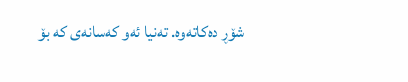شۆڕ دەکاتەوە. تەنیا ئەو کەسانەی کە بۆ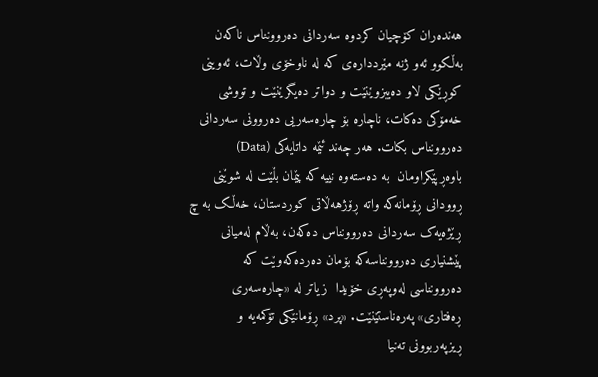هەندەران کۆچیان کردوە سەردانی دەروونناس ناکەن بەڵکوو ئەو ژنە مێرددارەی کە لە ناوخۆی وڵات، ئەوینی کوڕێکی لاو دەیبزوێنێت و دواتر دەیگرێنێت و تووشی خەمۆکی دەکات، ناچارە بۆ چارەسەریی دەروونی سەردانی دەروونناس بکات. هەر چەند ئێمە داتایەکی (Data) باوەڕپێکراومان  بە دەستەوە نییە کە پێمان بڵێت لە شوێنی ڕوودانی ڕۆمانەکە واتە ڕۆژهەڵاتی کوردستان، خەڵک بە چ ڕێژەیەک سەردانی دەروونناس دەکەن، بەڵام لەمیانی پێشنیاری دەروونناسەکە بۆمان دەردەکەوێت کە دەروونناسی لەوپەڕی خۆیدا  زیاتر لە «چارەسەری ڕەفتاری» پەرەناستێنێت. «پرد» ڕۆمانێکی تۆکمەیە و ڕیزپەربوونی تەنیا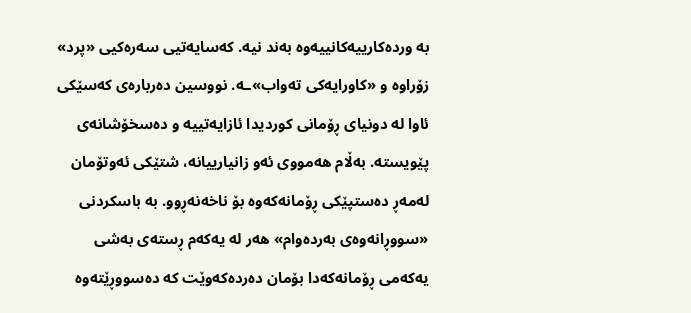بە وردەکارییەکانییەوە بەند نیە. کەسایەتیی سەرەکیی «پرد» زۆراوە و «کاورایەکی تەواب»ـە. نووسین دەربارەی کەسێکی ئاوا لە دونیای ڕۆمانی کوردیدا ئازایەتییە و دەسخۆشانەی پێویستە. بەڵام هەمووی ئەو زانیارییانە، شتێکی ئەوتۆمان لەمەڕ دەستپێکی ڕۆمانەکەوە بۆ ناخەنەڕوو. بە باسکردنی «سووڕانەوەی بەردەوام» هەر لە یەکەم ڕستەی بەشی یەکەمی ڕۆمانەکەدا بۆمان دەردەکەوێت کە دەسووڕێتەوە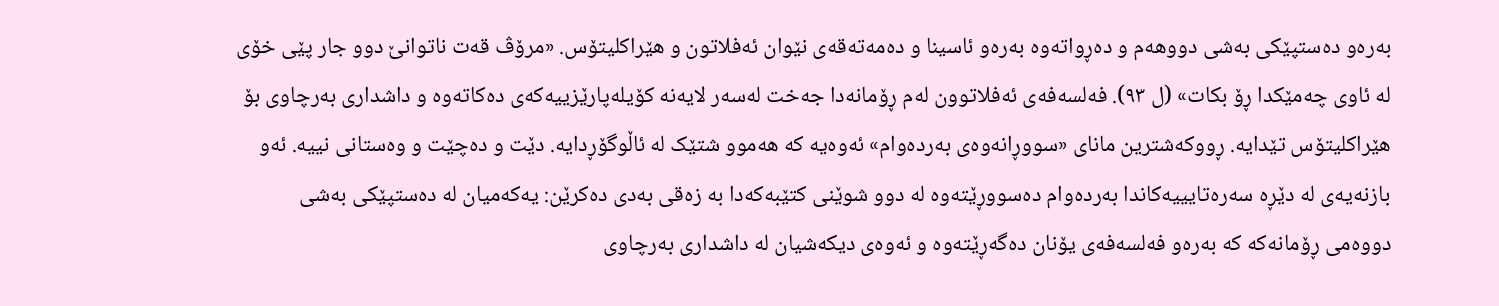بەرەو دەستپێکی بەشی دووهەم و دەڕواتەوە بەرەو ئاسینا و دەمەتەقەی نێوان ئەفلاتون و هێراکلیتۆس. «مرۆڤ قەت ناتوانێ دوو جار پێی خۆی لە ئاوی چەمێکدا ڕۆ بکات» (ل ٩٣). فەلسەفەی ئەفلاتوون لەم ڕۆمانەدا جەخت لەسەر لایەنە کۆیلەپارێزییەکەی دەکاتەوە و داشداری بەرچاوی بۆ هێراکلیتۆس تێدایە. ڕووکەشترین مانای «سووڕانەوەی بەردەوام» ئەوەیە کە هەموو شتێک لە ئاڵوگۆڕدایە. دێت و دەچێت و وەستانی نییە. ئەو بازنەیەی لە دێڕە سەرەتایییەکاندا بەردەوام دەسووڕێتەوە لە دوو شوێنی کتێبەکەدا بە زەقی بەدی دەکرێن: یەکەمیان لە دەستپێکی بەشی دووەمی ڕۆمانەکە کە بەرەو فەلسەفەی یۆنان دەگەڕێتەوە و ئەوەی دیکەشیان لە داشداری بەرچاوی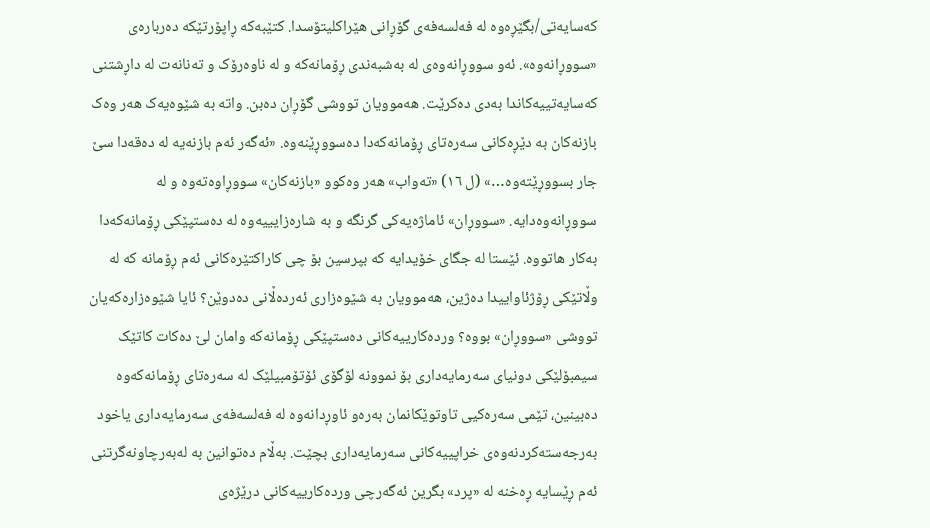کەسایەتی/بگێڕەوە لە فەلسەفەی گۆڕانی هێراکلیتۆسدا. کتێبەکە ڕاپۆرتێکە دەربارەی «سووڕانەوە». ئەو سووڕانەوەی لە بەشبەندی ڕۆمانەکە و لە ناوەرۆک و تەنانەت لە داڕشتنی کەسایەتییەکاندا بەدی دەکرێت. هەموویان تووشی گۆڕان دەبن. واتە بە شێوەیەک هەر وەک بازنەکان بە دێڕەکانی سەرەتای ڕۆمانەکەدا دەسووڕێنەوە. «ئەگەر ئەم بازنەیە لە دەقەدا سێ جار بسووڕێتەوە…» (ل ١٦) «تەواب» هەر وەکوو «بازنەکان» سووڕاوەتەوە و لە سووڕانەوەدایە. «سووڕان» ئاماژەیەکی گرنگە و بە شارەزایییەوە لە دەستپێکی ڕۆمانەکەدا بەکار هاتووە. ئێستا لە جگای خۆیدایە کە بپرسین بۆ چی کاراکتێرەکانی ئەم ڕۆمانە کە لە وڵاتێکی ڕۆژئاواییدا دەژین، هەموویان بە شێوەزاری ئەردەڵانی دەدوێن؟ ئایا شێوەزارەکەیان تووشی «سووڕان» بووە؟ وردەکارییەکانی دەستپێکی ڕۆمانەکە وامان لێ دەکات کاتێک سیمبۆلێکی دونیای سەرمایەداری بۆ نموونە لۆگۆی ئۆتۆمبیلێک لە سەرەتای ڕۆمانەکەوە دەبینین، تێمی سەرەکیی تاوتوێکانمان بەرەو ئاوڕدانەوە لە فەلسەفەی سەرمایەداری یاخود بەرجەستەکردنەوەی خراپییەکانی سەرمایەداری بچێت. بەڵام دەتوانین بە لەبەرچاونەگرتنی ئەم ڕێسایە ڕەخنە لە «پرد» بگرین ئەگەرچی وردەکارییەکانی درێژەی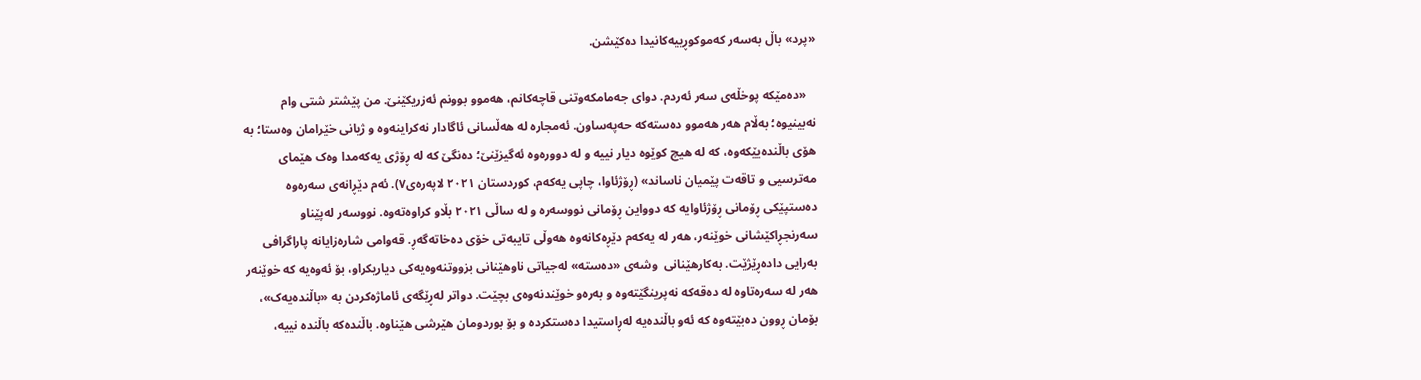«پرد» باڵ بەسەر کەموکوڕییەکانیدا دەکێشن.

   «دەمێکە پوخڵەی سەر ئەردم. دوای جەمامکەوتنی قاچەکانم، هەموو بوونم ئەزریکێنێ. من پێشتر شتی وام نەبینیوە؛ بەڵام هەر هەموو دەستەکە حەپەساون. ئەمجارە لە هەڵسانی ئاگادار نەکراینەوە و ژیانی خێرامان وەستا؛ بە هۆی باڵندەیێکەوە، کە لە هیچ کوێوە دیار نییە و لە دوورەوە ئەگیزێنێ؛ دەنگێ کە لە ڕۆژی یەکەمدا وەک هێمای مەترسیی و تاقەت پێمیان ناساند» (ڕۆژئاوا، چاپی یەکەم، کوردستان ٢٠٢١ لاپەرەی٧). ئەم دێڕانەی سەرەوە دەستپێکی ڕۆمانی ڕۆژئاوایە کە دوواین ڕۆمانی نووسەرە و لە ساڵی ٢٠٢١ بڵاو کراوەتەوە. نووسەر لەپێناو سەرنجڕاکێشانی خوێنەر، هەر لە یەکەم دێڕەکانەوە هەوڵی تایبەتی خۆی دەخاتەگەڕ. قەوامی شارەزایانە پاراگرافی بەرایی دادەڕێژێت. بەکارهێنانی  وشەی «دەستە» لەجیاتی ناوهێنانی بزووتنەوەیەکی دیاریکراو، بۆ ئەوەیە کە خوێنەر هەر لە سەرەتاوە لە دەقەکە نەپرینگێتەوە و بەرەو خوێندنەوەی بچێت. دواتر لەڕێگەی ئاماژەکردن بە «باڵندەیەک»، بۆمان ڕوون دەبێتەوە کە ئەو باڵندەیە لەڕاستیدا دەستکردە و بۆ بوردومان هێرشی هێناوە. باڵندەکە باڵندە نییە،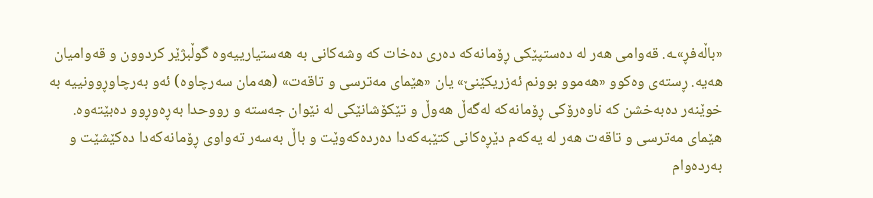«باڵەفڕ»ـە. قەوامی هەر لە دەستپێکی ڕۆمانەکە دەری دەخات کە وشەکانی بە هەستیارییەوە گوڵبژێر کردوون و قەوامیان هەیە. ڕستەی وەکوو «هەموو بوونم ئەزریکێنێ» یان «هێمای مەترسی و تاقەت» (هەمان سەرچاوە) ئەو بەرچاوڕوونییە بە خوێنەر دەبەخشن کە ناوەرۆکی ڕۆمانەکە لەگەڵ هەوڵ و تێکۆشانێکی لە نێوان جەستە و رووحدا بەڕەوڕوو دەبێتەوە. هێمای مەترسی و تاقەت هەر لە یەکەم دێڕەکانی کتێبەکەدا دەردەکەوێت و باڵ بەسەر تەواوی ڕۆمانەکەدا دەکێشێت و بەردەوام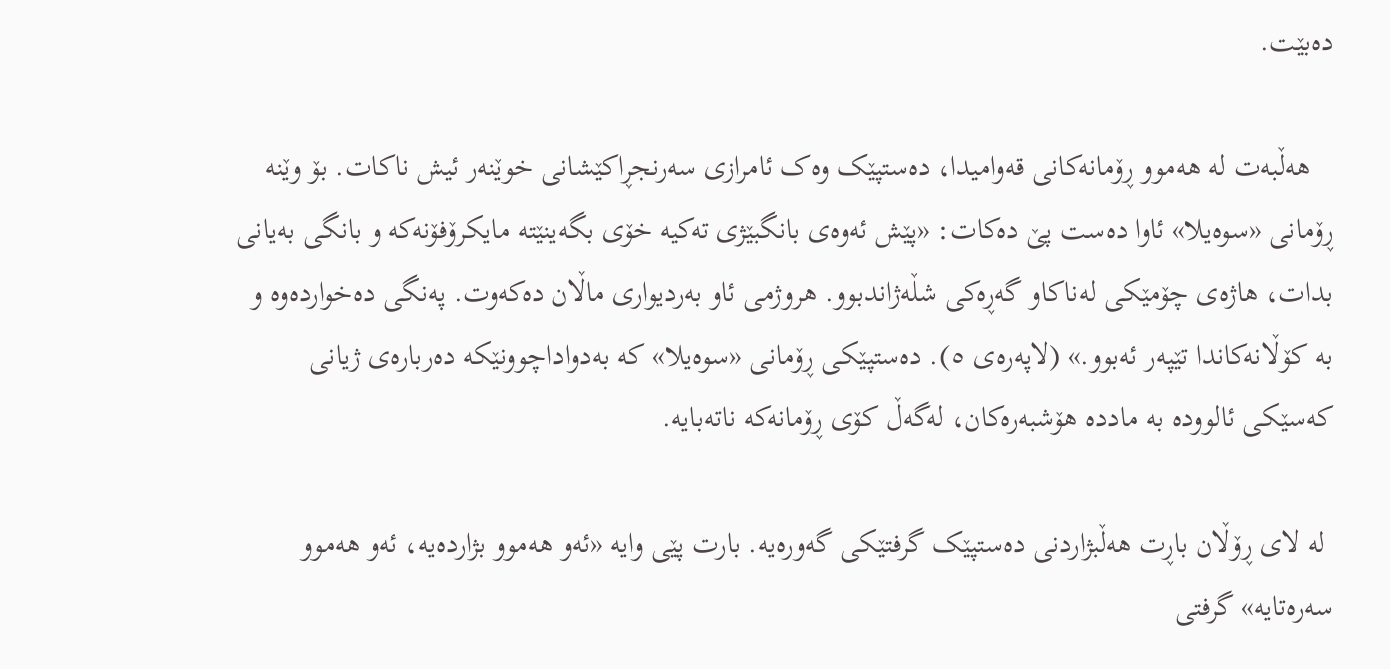دەبێت.

   هەڵبەت لە هەموو ڕۆمانەکانی قەوامیدا، دەستپێک وەک ئامرازی سەرنجڕاکێشانی خوێنەر ئیش ناکات. بۆ وێنە ڕۆمانی «سوەیلا» ئاوا دەست پێ دەکات: «پێش ئەوەی بانگبێژی تەکیە خۆی بگەینێتە مایکرۆفۆنەکە و بانگی بەیانی بدات، هاژەی چۆمێکی لەناکاو گەڕەکی شڵەژاندبوو. هروژمی ئاو بەردیواری ماڵان دەکەوت. پەنگی دەخواردەوە و بە کۆڵانەکاندا تێپەر ئەبوو.» (لاپەرەی ٥). دەستپێکی ڕۆمانی «سوەیلا» کە بەدواداچوونێکە دەربارەی ژیانی کەسێکی ئالوودە بە ماددە هۆشبەرەکان، لەگەڵ کۆی ڕۆمانەکە ناتەبایە.

 لە لای ڕۆڵان باڕت هەڵبژاردنی دەستپێک گرفتێکی گەورەیە. بارت پێی وایە «ئەو هەموو بژاردەیە، ئەو هەموو سەرەتایە» گرفتی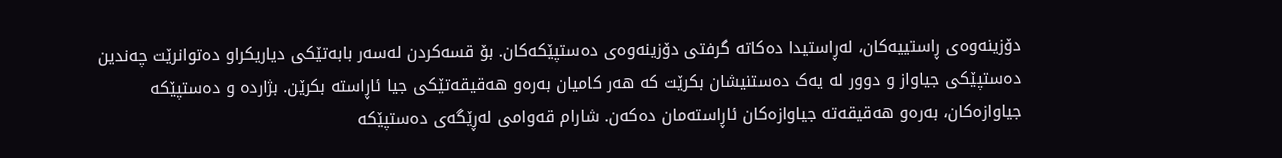دۆزینەوەی ڕاستییەکان، لەڕاستیدا دەکاتە گرفتی دۆزینەوەی دەستپێکەکان. بۆ قسەکردن لەسەر بابەتێکی دیاریکراو دەتوانرێت چەندین دەستپێکی جیاواز و دوور لە یەک دەستنیشان بکرێت کە هەر کامیان بەرەو هەقیقەتێکی جیا ئاڕاستە بکرێن. بژاردە و دەستپێکە جیاوازەکان، بەرەو هەقیقەتە جیاوازەکان ئاڕاستەمان دەکەن. شارام قەوامی لەڕێگەی دەستپێکە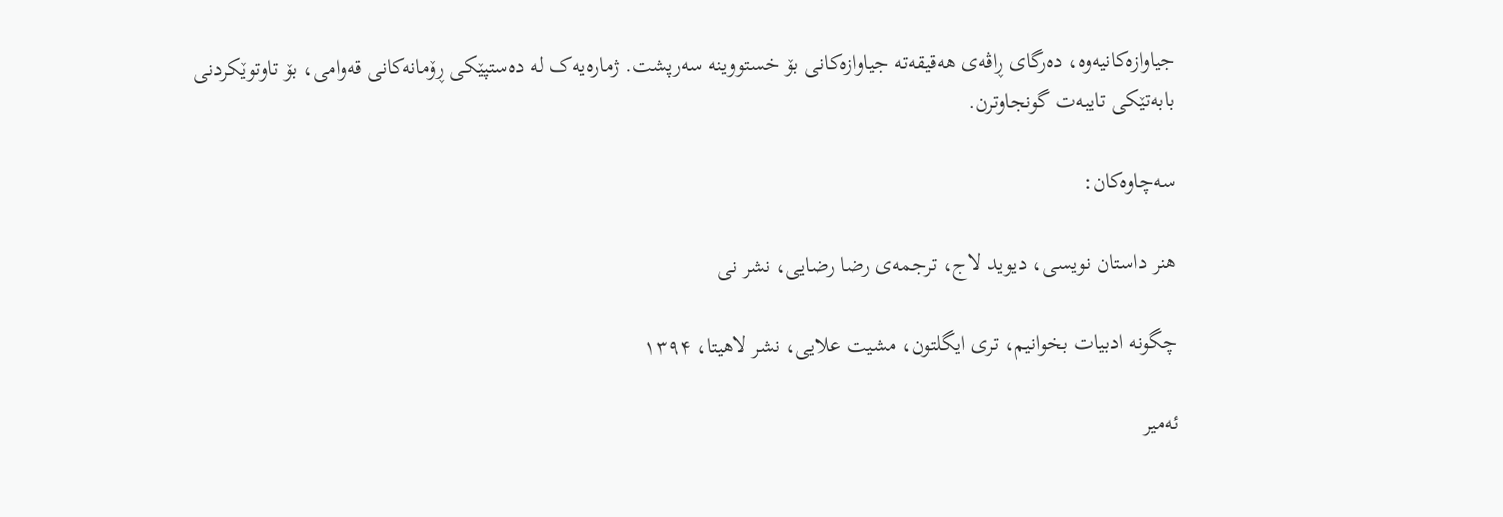جیاوازەکانیەوە، دەرگای ڕاڤەی هەقیقەتە جیاوازەکانی بۆ خستووینە سەرپشت. ژمارەیەک لە دەستپێکی ڕۆمانەکانی قەوامی، بۆ تاوتوێکردنی بابەتێکی تایبەت گونجاوترن.

سەچاوەکان:

هنر داستان نویسی، دیوید لاج، ترجمه‌ی رضا رضایی، نشر نی

چگونه ادبیات بخوانیم، تری ایگلتون، مشیت علایی، نشر لاهیتا، ۱۳۹۴

ئەمیر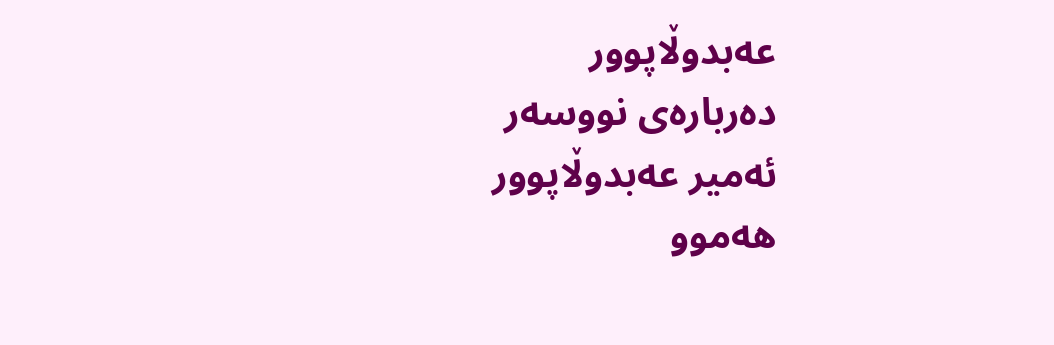عەبدوڵاپوور
دەربارەی نووسەر
ئەمیر عەبدوڵاپوور
هەموو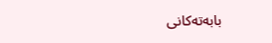بابەتەکانی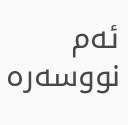ئەم نووسەرە